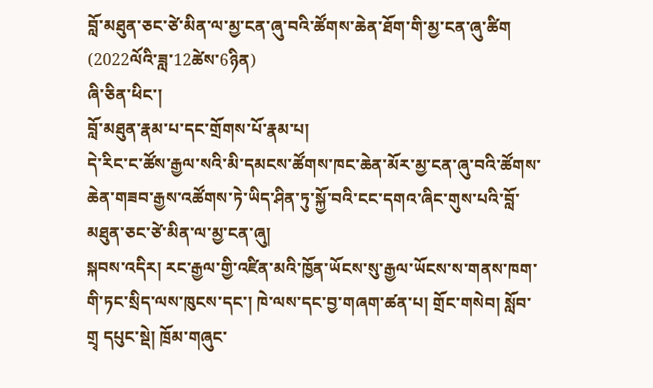བློ་མཐུན་ཅང་ཙེ་མིན་ལ་མྱ་ངན་ཞུ་བའི་ཚོགས་ཆེན་ཐོག་གི་མྱ་ངན་ཞུ་ཚིག
(2022ལོའི་ཟླ་12ཚེས་6ཉིན)
ཞི་ཅིན་ཕིང་།
བློ་མཐུན་རྣམ་པ་དང་གྲོགས་པོ་རྣམ་པ།
དེ་རིང་ང་ཚོས་རྒྱལ་སའི་མི་དམངས་ཚོགས་ཁང་ཆེན་མོར་མྱ་ངན་ཞུ་བའི་ཚོགས་ཆེན་གཟབ་རྒྱས་འཚོགས་ཏེ་ཡིད་ཤིན་ཏུ་སྐྱོ་བའི་ངང་དགའ་ཞིང་གུས་པའི་བློ་མཐུན་ཅང་ཙེ་མིན་ལ་མྱ་ངན་ཞུ།
སྐབས་འདིར། རང་རྒྱལ་གྱི་འཛིན་མའི་ཁྱོན་ཡོངས་སུ་རྒྱལ་ཡོངས་ས་གནས་ཁག་གི་ཏང་སྲིད་ལས་ཁུངས་དང་། ཁེ་ལས་དང་བྱ་གཞག་ཚན་པ། གྲོང་གསེབ། སློབ་གྲྭ དཔུང་སྡེ། ཁྲོམ་གཞུང་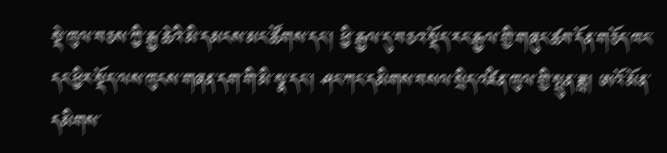སྡེ་ཁུལ་བཅས་ཀྱི་རྒྱ་ཆེའི་མི་དམངས་མང་ཚོགས་དང་། ཕྱི་རྒྱལ་དུ་བཅའ་སྡོད་རང་རྒྱལ་གྱི་གཞུང་ཚབ་དོན་གཅོད་ཁང་དང་ཕྱིར་སྡོད་ལས་ཁུངས་གཞན་དག་གི་མི་སྣ་དང་། ཤང་ཀང་དམིགས་བསལ་སྲིད་འཛིན་ཁུལ་གྱི་སྤུན་ཟླ། ཨའོ་མོན་དམིགས་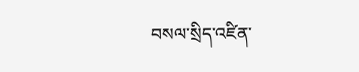བསལ་སྲིད་འཛིན་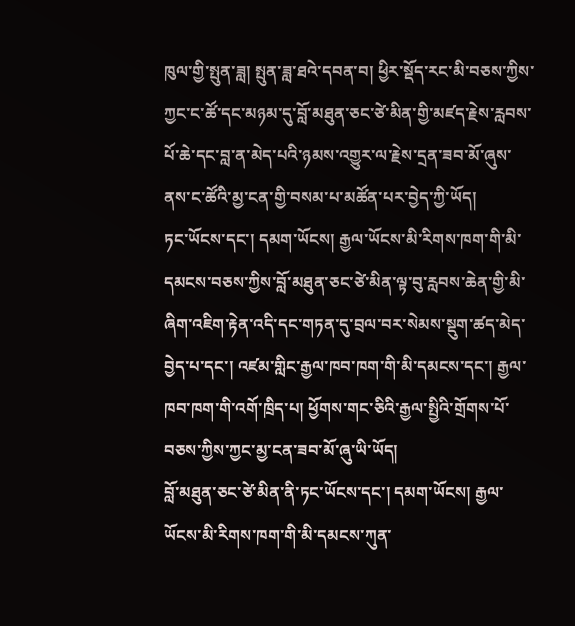ཁུལ་གྱི་སྤུན་ཟླ། སྤུན་ཟླ་ཐའེ་དབན་བ། ཕྱིར་སྡོད་རང་མི་བཅས་ཀྱིས་ཀྱང་ང་ཚོ་དང་མཉམ་དུ་བློ་མཐུན་ཅང་ཙེ་མིན་གྱི་མཛད་རྗེས་རླབས་པོ་ཆེ་དང་བླ་ན་མེད་པའི་ཉམས་འགྱུར་ལ་རྗེས་དྲན་ཟབ་མོ་ཞུས་ནས་ང་ཚོའི་མྱ་ངན་གྱི་བསམ་པ་མཚོན་པར་བྱེད་ཀྱི་ཡོད།
ཏང་ཡོངས་དང་། དམག་ཡོངས། རྒྱལ་ཡོངས་མི་རིགས་ཁག་གི་མི་དམངས་བཅས་ཀྱིས་བློ་མཐུན་ཅང་ཙེ་མིན་ལྟ་བུ་རླབས་ཆེན་གྱི་མི་ཞིག་འཇིག་རྟེན་འདི་དང་གཏན་དུ་བྲལ་བར་སེམས་སྡུག་ཚད་མེད་བྱེད་པ་དང་། འཛམ་གླིང་རྒྱལ་ཁབ་ཁག་གི་མི་དམངས་དང་། རྒྱལ་ཁབ་ཁག་གི་འགོ་ཁྲིད་པ། ཕྱོགས་གང་ཅིའི་རྒྱལ་སྤྱིའི་གྲོགས་པོ་བཅས་ཀྱིས་ཀྱང་མྱ་ངན་ཟབ་མོ་ཞུ་ཡི་ཡོད།
བློ་མཐུན་ཅང་ཙེ་མིན་ནི་ཏང་ཡོངས་དང་། དམག་ཡོངས། རྒྱལ་ཡོངས་མི་རིགས་ཁག་གི་མི་དམངས་ཀུན་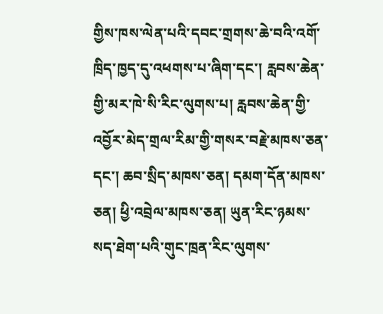གྱིས་ཁས་ལེན་པའི་དབང་གྲགས་ཆེ་བའི་འགོ་ཁྲིད་ཁྱད་དུ་འཕགས་པ་ཞིག་དང་། རླབས་ཆེན་གྱི་མར་ཁེ་སི་རིང་ལུགས་པ། རླབས་ཆེན་གྱི་འབྱོར་མེད་གྲལ་རིམ་གྱི་གསར་བརྗེ་མཁས་ཅན་དང་། ཆབ་སྲིད་མཁས་ཅན། དམག་དོན་མཁས་ཅན། ཕྱི་འབྲེལ་མཁས་ཅན། ཡུན་རིང་ཉམས་སད་ཐེག་པའི་གུང་ཁྲན་རིང་ལུགས་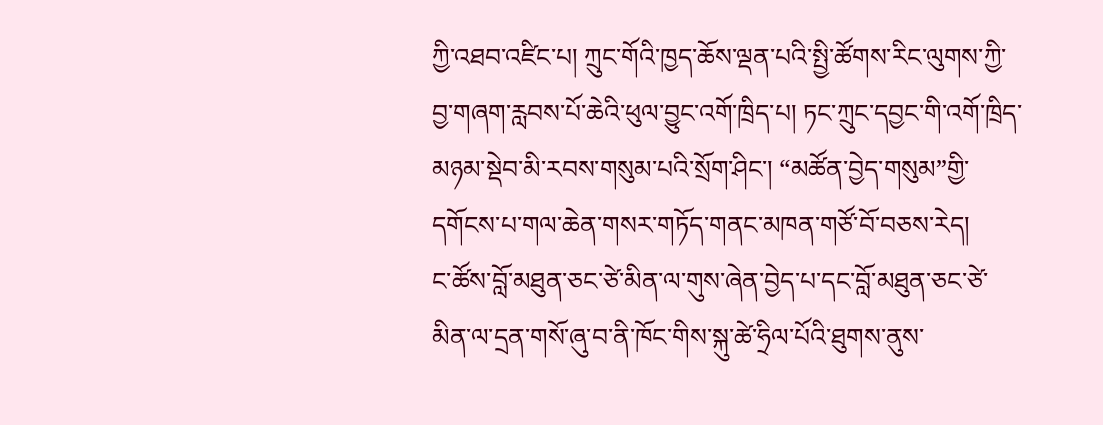ཀྱི་འཐབ་འཛིང་པ། ཀྲུང་གོའི་ཁྱད་ཆོས་ལྡན་པའི་སྤྱི་ཚོགས་རིང་ལུགས་ཀྱི་བྱ་གཞག་རླབས་པོ་ཆེའི་ཕུལ་བྱུང་འགོ་ཁྲིད་པ། ཏང་ཀྲུང་དབྱང་གི་འགོ་ཁྲིད་མཉམ་སྡེབ་མི་རབས་གསུམ་པའི་སྲོག་ཤིང་། “མཚོན་བྱེད་གསུམ”གྱི་དགོངས་པ་གལ་ཆེན་གསར་གཏོད་གནང་མཁན་གཙོ་བོ་བཅས་རེད།
ང་ཚོས་བློ་མཐུན་ཅང་ཙེ་མིན་ལ་གུས་ཞེན་བྱེད་པ་དང་བློ་མཐུན་ཅང་ཙེ་མིན་ལ་དྲན་གསོ་ཞུ་བ་ནི་ཁོང་གིས་སྐུ་ཚེ་ཧྲིལ་པོའི་ཐུགས་ནུས་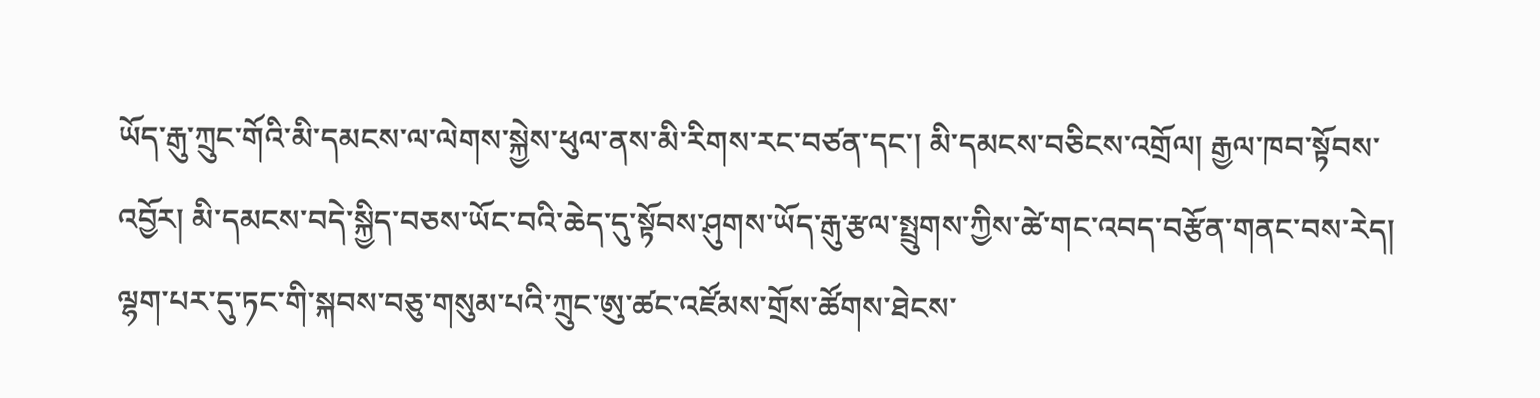ཡོད་རྒུ་ཀྲུང་གོའི་མི་དམངས་ལ་ལེགས་སྐྱེས་ཕུལ་ནས་མི་རིགས་རང་བཙན་དང་། མི་དམངས་བཅིངས་འགྲོལ། རྒྱལ་ཁབ་སྟོབས་འབྱོར། མི་དམངས་བདེ་སྐྱིད་བཅས་ཡོང་བའི་ཆེད་དུ་སྟོབས་ཤུགས་ཡོད་རྒུ་རྩལ་སྤྲུགས་ཀྱིས་ཚེ་གང་འབད་བརྩོན་གནང་བས་རེད། ལྷག་པར་དུ་ཏང་གི་སྐབས་བཅུ་གསུམ་པའི་ཀྲུང་ཨུ་ཚང་འཛོམས་གྲོས་ཚོགས་ཐེངས་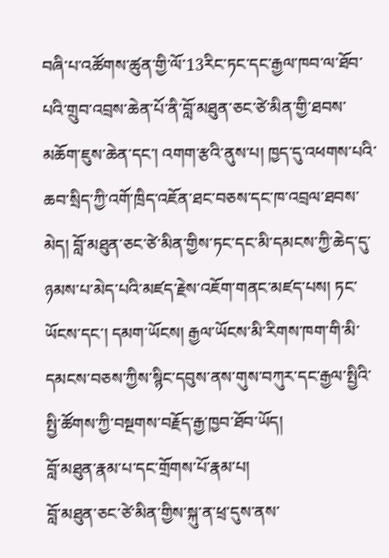བཞི་པ་འཚོགས་ཚུན་གྱི་ལོ་13རིང་ཏང་དང་རྒྱལ་ཁབ་ལ་ཐོབ་པའི་གྲུབ་འབྲས་ཆེན་པོ་ནི་བློ་མཐུན་ཅང་ཙེ་མིན་གྱི་ཐབས་མཆོག་ཇུས་ཆེན་དང་། འགག་རྩའི་ནུས་པ། ཁྱད་དུ་འཕགས་པའི་ཆབ་སྲིད་ཀྱི་འགོ་ཁྲིད་འཇོན་ཐང་བཅས་དང་ཁ་འབྲལ་ཐབས་མེད། བློ་མཐུན་ཅང་ཙེ་མིན་གྱིས་ཏང་དང་མི་དམངས་ཀྱི་ཆེད་དུ་ཉམས་པ་མེད་པའི་མཛད་རྗེས་འཇོག་གནང་མཛད་པས། ཏང་ཡོངས་དང་། དམག་ཡོངས། རྒྱལ་ཡོངས་མི་རིགས་ཁག་གི་མི་དམངས་བཅས་ཀྱིས་སྙིང་དབུས་ནས་གུས་བཀུར་དང་རྒྱལ་སྤྱིའི་སྤྱི་ཚོགས་ཀྱི་བསྔགས་བརྗོད་རྒྱ་ཁྱབ་ཐོབ་ཡོད།
བློ་མཐུན་རྣམ་པ་དང་གྲོགས་པོ་རྣམ་པ།
བློ་མཐུན་ཅང་ཙེ་མིན་གྱིས་སྐུ་ན་ཕྲ་དུས་ནས་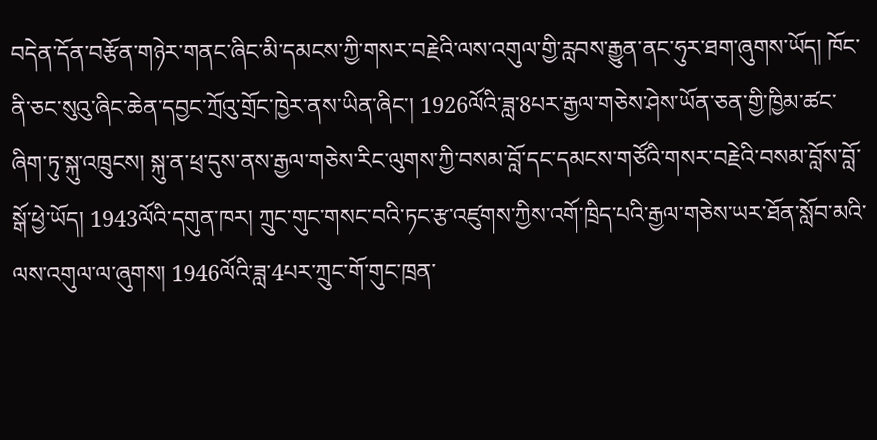བདེན་དོན་བརྩོན་གཉེར་གནང་ཞིང་མི་དམངས་ཀྱི་གསར་བརྗེའི་ལས་འགུལ་གྱི་རླབས་རྒྱུན་ནང་ཧུར་ཐག་ཞུགས་ཡོད། ཁོང་ནི་ཅང་སུའུ་ཞིང་ཆེན་དབྱང་ཀྲོའུ་གྲོང་ཁྱེར་ནས་ཡིན་ཞིང་། 1926ལོའི་ཟླ་8པར་རྒྱལ་གཅེས་ཤེས་ཡོན་ཅན་གྱི་ཁྱིམ་ཚང་ཞིག་ཏུ་སྐུ་འཁྲུངས། སྐུ་ན་ཕྲ་དུས་ནས་རྒྱལ་གཅེས་རིང་ལུགས་ཀྱི་བསམ་བློ་དང་དམངས་གཙོའི་གསར་བརྗེའི་བསམ་བློས་བློ་སྒོ་ཕྱེ་ཡོད། 1943ལོའི་དགུན་ཁར། ཀྲུང་གུང་གསང་བའི་ཏང་རྩ་འཛུགས་ཀྱིས་འགོ་ཁྲིད་པའི་རྒྱལ་གཅེས་ཡར་ཐོན་སློབ་མའི་ལས་འགུལ་ལ་ཞུགས། 1946ལོའི་ཟླ་4པར་ཀྲུང་གོ་གུང་ཁྲན་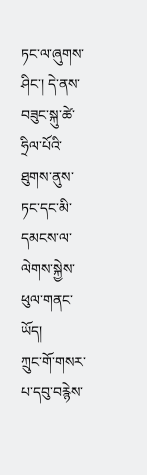ཏང་ལ་ཞུགས་ཤིང་། དེ་ནས་བཟུང་སྐུ་ཚེ་ཧྲིལ་པོའི་ཐུགས་ནུས་ཏང་དང་མི་དམངས་ལ་ལེགས་སྐྱེས་ཕུལ་གནང་ཡོད།
ཀྲུང་གོ་གསར་པ་དབུ་བརྙེས་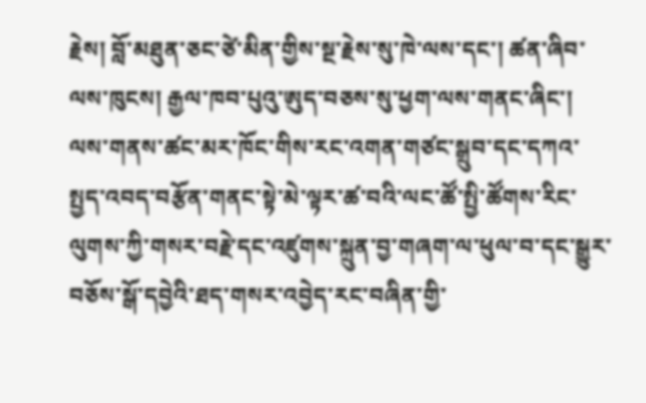རྗེས། བློ་མཐུན་ཅང་ཙེ་མིན་གྱིས་སྔ་རྗེས་སུ་ཁེ་ལས་དང་། ཚན་ཞིབ་ལས་ཁུངས། རྒྱལ་ཁབ་པུའུ་ཨུད་བཅས་སུ་ཕྱག་ལས་གནང་ཞིང་། ལས་གནས་ཚང་མར་ཁོང་གིས་རང་འགན་གཙང་སྒྲུབ་དང་དཀའ་སྤྱད་འབད་བརྩོན་གནང་སྟེ་མེ་ལྟར་ཚ་བའི་ལང་ཚོ་སྤྱི་ཚོགས་རིང་ལུགས་ཀྱི་གསར་བརྗེ་དང་འཛུགས་སྐྲུན་བྱ་གཞག་ལ་ཕུལ་བ་དང་སྒྱུར་བཅོས་སྒོ་དབྱེའི་ཐད་གསར་འབྱེད་རང་བཞིན་གྱི་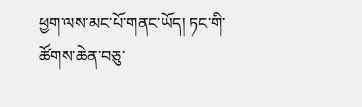ཕྱག་ལས་མང་པོ་གནང་ཡོད། ཏང་གི་ཚོགས་ཆེན་བཅུ་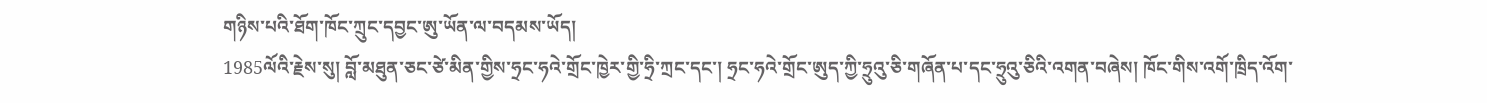གཉིས་པའི་ཐོག་ཁོང་ཀྲུང་དབྱང་ཨུ་ཡོན་ལ་བདམས་ཡོད།
1985ལོའི་རྗེས་སུ། བློ་མཐུན་ཅང་ཙེ་མིན་གྱིས་ཧྲང་ཧའེ་གྲོང་ཁྱེར་གྱི་ཧྲི་ཀྲང་དང་། ཧྲང་ཧའེ་གྲོང་ཨུད་ཀྱི་ཧྲུའུ་ཅི་གཞོན་པ་དང་ཧྲུའུ་ཅིའི་འགན་བཞེས། ཁོང་གིས་འགོ་ཁྲིད་འོག་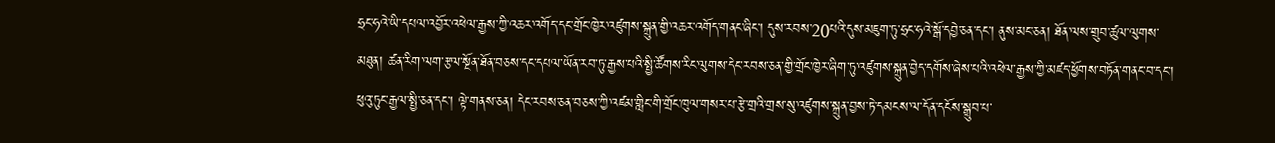ཧྲང་ཧའེ་ཡི་དཔལ་འབྱོར་འཕེལ་རྒྱས་ཀྱི་འཆར་འགོད་དང་གྲོང་ཁྱེར་འཛུགས་སྐྲུན་གྱི་འཆར་འགོད་གནང་ཞིང་། དུས་རབས་20པའི་དུས་མཇུག་ཏུ་ཧྲང་ཧའེ་སྒོ་དབྱེ་ཅན་དང་། ནུས་མང་ཅན། ཐོན་ལས་གྲུབ་ཚུལ་ལུགས་མཐུན། ཚན་རིག་ལག་རྩལ་སྔོན་ཐོན་བཅས་དང་དཔལ་ཡོན་རབ་ཏུ་རྒྱས་པའི་སྤྱི་ཚོགས་རིང་ལུགས་དེང་རབས་ཅན་གྱི་གྲོང་ཁྱེར་ཞིག་ཏུ་འཛུགས་སྐྲུན་བྱེད་དགོས་ཞེས་པའི་འཕེལ་རྒྱས་ཀྱི་མཛད་ཕྱོགས་བཏོན་གནང་བ་དང་། ཕུའུ་ཏུང་རྒྱལ་སྤྱི་ཅན་དང་། ལྟེ་གནས་ཅན། དེང་རབས་ཅན་བཅས་ཀྱི་འཛམ་གླིང་གི་གྲོང་ཁུལ་གསར་པ་རྩེ་གྲའི་གྲས་སུ་འཛུགས་སྐྲུན་བྱས་ཏེ་དམངས་ལ་དོན་དངོས་སྒྲུབ་པ་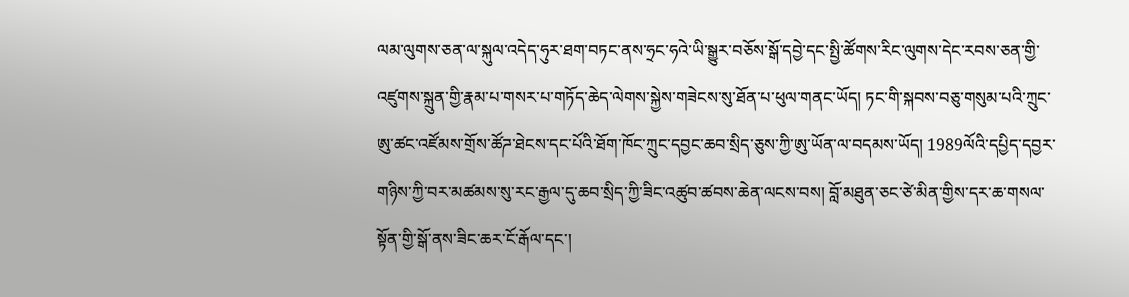ལམ་ལུགས་ཅན་ལ་སྐུལ་འདེད་ཧུར་ཐག་བཏང་ནས་ཧྲང་ཧའེ་ཡི་སྒྱུར་བཅོས་སྒོ་དབྱེ་དང་སྤྱི་ཚོགས་རིང་ལུགས་དེང་རབས་ཅན་གྱི་འཛུགས་སྐྲུན་གྱི་རྣམ་པ་གསར་པ་གཏོད་ཆེད་ལེགས་སྐྱེས་གཟེངས་སུ་ཐོན་པ་ཕུལ་གནང་ཡོད། ཏང་གི་སྐབས་བཅུ་གསུམ་པའི་ཀྲུང་ཨུ་ཚང་འཛོམས་གྲོས་ཚོཌ་ཐེངས་དང་པོའི་ཐོག་ཁོང་ཀྲུང་དབྱང་ཆབ་སྲིད་ཅུས་ཀྱི་ཨུ་ཡོན་ལ་བདམས་ཡོད། 1989ལོའི་དཔྱིད་དབྱར་གཉིས་ཀྱི་བར་མཚམས་སུ་རང་རྒྱལ་དུ་ཆབ་སྲིད་ཀྱི་ཟིང་འཚུབ་ཚབས་ཆེན་ལངས་བས། བློ་མཐུན་ཅང་ཙེ་མིན་གྱིས་དར་ཆ་གསལ་སྟོན་གྱི་སྒོ་ནས་ཟིང་ཆར་ངོ་རྒོལ་དང་།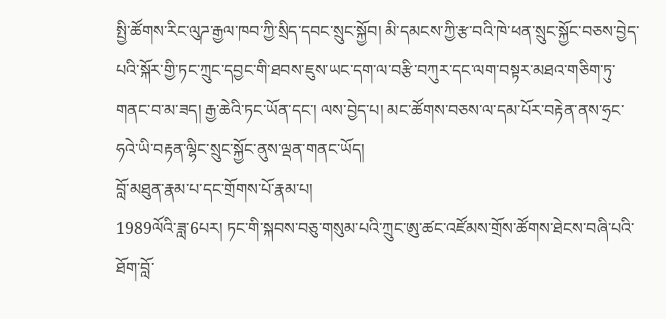སྤྱི་ཚོགས་རིང་ལུཌ་རྒྱལ་ཁབ་ཀྱི་སྲིད་དབང་སྲུང་སྐྱོབ། མི་དམངས་ཀྱི་རྩ་བའི་ཁེ་ཕན་སྲུང་སྐྱོང་བཅས་བྱེད་པའི་སྐོར་གྱི་ཏང་ཀྲུང་དབྱང་གི་ཐབས་ཇུས་ཡང་དག་ལ་བརྩི་བཀུར་དང་ལག་བསྟར་མཐའ་གཅིག་ཏུ་གནང་བ་མ་ཟད། རྒྱ་ཆེའི་ཏང་ཡོན་དང་། ལས་བྱེད་པ། མང་ཚོགས་བཅས་ལ་དམ་པོར་བརྟེན་ནས་ཧྲང་ཧའེ་ཡི་བརྟན་ལྷིང་སྲུང་སྐྱོང་ནུས་ལྡན་གནང་ཡོད།
བློ་མཐུན་རྣམ་པ་དང་གྲོགས་པོ་རྣམ་པ།
1989ལོའི་ཟླ་6པར། ཏང་གི་སྐབས་བཅུ་གསུམ་པའི་ཀྲུང་ཨུ་ཚང་འཛོམས་གྲོས་ཚོགས་ཐེངས་བཞི་པའི་ཐོག་བློ་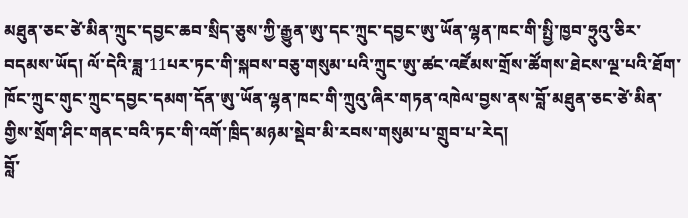མཐུན་ཅང་ཙེ་མིན་ཀྲུང་དབྱང་ཆབ་སྲིད་ཅུས་ཀྱི་རྒྱུན་ཨུ་དང་ཀྲུང་དབྱང་ཨུ་ཡོན་ལྷན་ཁང་གི་སྤྱི་ཁྱབ་ཧྲུའུ་ཅིར་བདམས་ཡོད། ལོ་དེའི་ཟླ་11པར་ཏང་གི་སྐབས་བཅུ་གསུམ་པའི་ཀྲུང་ཨུ་ཚང་འཛོམས་གྲོས་ཚོགས་ཐེངས་ལྔ་པའི་ཐོག་ཁོང་ཀྲུང་གུང་ཀྲུང་དབྱང་དམག་དོན་ཨུ་ཡོན་ལྷན་ཁང་གི་ཀྲུའུ་ཞིར་གཏན་འཁེལ་བྱས་ནས་བློ་མཐུན་ཅང་ཙེ་མིན་གྱིས་སྲོག་ཤིང་གནང་བའི་ཏང་གི་འགོ་ཁྲིད་མཉམ་སྡེབ་མི་རབས་གསུམ་པ་གྲུབ་པ་རེད།
བློ་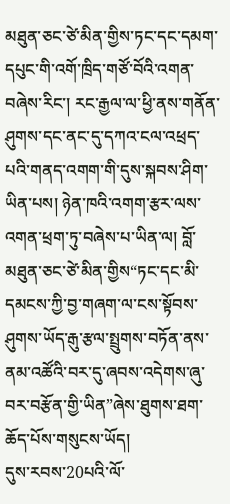མཐུན་ཅང་ཙེ་མིན་གྱིས་ཏང་དང་དམག་དཔུང་གི་འགོ་ཁྲིད་གཙོ་བོའི་འགན་བཞེས་རིང་། རང་རྒྱལ་ལ་ཕྱི་ནས་གནོན་ཤུགས་དང་ནང་དུ་དཀའ་ངལ་འཕྲད་པའི་གནད་འགག་གི་དུས་སྐབས་ཤིག་ཡིན་པས། ཉེན་ཁའི་འགག་རྩར་ལས་འགན་ཕྲག་ཏུ་བཞེས་པ་ཡིན་ལ། བློ་མཐུན་ཅང་ཙེ་མིན་གྱིས“ཏང་དང་མི་དམངས་ཀྱི་བྱ་གཞག་ལ་ངས་སྟོབས་ཤུགས་ཡོད་རྒུ་རྩལ་སྤྲུགས་བཏོན་ནས་ནམ་འཚོའི་བར་དུ་ཞབས་འདེགས་ཞུ་བར་བརྩོན་གྱི་ཡིན”ཞེས་ཐུགས་ཐག་ཆོད་པོས་གསུངས་ཡོད།
དུས་རབས་20པའི་ལོ་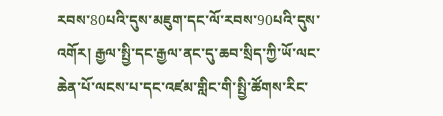རབས་80པའི་དུས་མཇུག་དང་ལོ་རབས་90པའི་དུས་འགོར། རྒྱལ་སྤྱི་དང་རྒྱལ་ནང་དུ་ཆབ་སྲིད་ཀྱི་ཡོ་ལང་ཆེན་པོ་ལངས་པ་དང་འཛམ་གླིང་གི་སྤྱི་ཚོགས་རིང་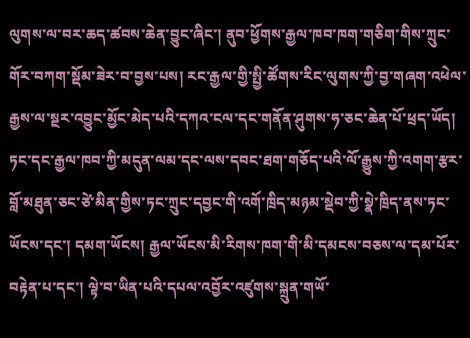ལུགས་ལ་བར་ཆད་ཚབས་ཆེན་བྱུང་ཞིང་། ནུབ་ཕྱོགས་རྒྱལ་ཁབ་ཁག་གཅིག་གིས་ཀྲུང་གོར་བཀག་སྡོམ་ཟེར་བ་བྱས་པས། རང་རྒྱལ་གྱི་སྤྱི་ཚོགས་རིང་ལུགས་ཀྱི་བྱ་གཞག་འཕེལ་རྒྱས་ལ་སྔར་འབྱུང་མྱོང་མེད་པའི་དཀའ་ངལ་དང་གནོན་ཤུགས་ཧ་ཅང་ཆེན་པོ་ཕྲད་ཡོད། ཏང་དང་རྒྱལ་ཁབ་ཀྱི་མདུན་ལམ་དང་ལས་དབང་ཐག་གཅོད་པའི་ལོ་རྒྱུས་ཀྱི་འགག་རྩར་བློ་མཐུན་ཅང་ཙེ་མིན་གྱིས་ཏང་ཀྲུང་དབྱང་གི་འགོ་ཁྲིད་མཉམ་སྡེབ་ཀྱི་སྣེ་ཁྲིད་ནས་ཏང་ཡོངས་དང་། དམག་ཡོངས། རྒྱལ་ཡོངས་མི་རིགས་ཁག་གི་མི་དམངས་བཅས་ལ་དམ་པོར་བརྟེན་པ་དང་། ལྟེ་བ་ཡིན་པའི་དཔལ་འབྱོར་འཛུགས་སྐྲུན་གཡོ་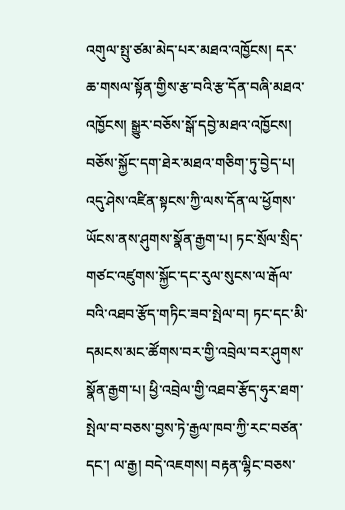འགུལ་སྤུ་ཙམ་མེད་པར་མཐའ་འཁྱོངས། དར་ཆ་གསལ་སྟོན་གྱིས་རྩ་བའི་རྩ་དོན་བཞི་མཐའ་འཁྱོངས། སྒྱུར་བཅོས་སྒོ་དབྱེ་མཐའ་འཁྱོངས། བཅོས་སྐྱོང་དག་ཐེར་མཐའ་གཅིག་ཏུ་བྱེད་པ། འདུ་ཤེས་འཛིན་སྟངས་ཀྱི་ལས་དོན་ལ་ཕྱོགས་ཡོངས་ནས་ཤུགས་སྣོན་རྒྱག་པ། ཏང་སྲོལ་སྲིད་གཙང་འཛུགས་སྐྱོང་དང་རུལ་སུངས་ལ་རྒོལ་བའི་འཐབ་རྩོད་གཏིང་ཟབ་སྤེལ་བ། ཏང་དང་མི་དམངས་མང་ཚོགས་བར་གྱི་འབྲེལ་བར་ཤུགས་སྣོན་རྒྱག་པ། ཕྱི་འབྲེལ་གྱི་འཐབ་རྩོད་ཧུར་ཐག་སྤེལ་བ་བཅས་བྱས་ཏེ་རྒྱལ་ཁབ་ཀྱི་རང་བཙན་དང་། ལ་རྒྱ། བདེ་འཇགས། བརྟན་ལྷིང་བཅས་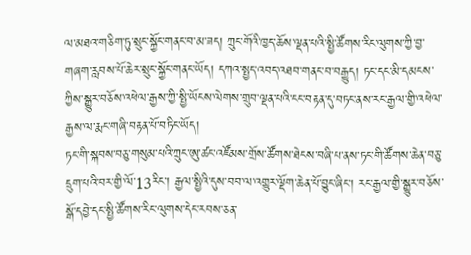ལ་མཐའ་གཅིག་ཏུ་སྲུང་སྐྱོང་གནང་བ་མ་ཟད། ཀྲུང་གོའི་ཁྱད་ཆོས་ལྡན་པའི་སྤྱི་ཚོགས་རིང་ལུགས་ཀྱི་བྱ་གཞག་རླབས་པོ་ཆེར་སྲུང་སྐྱོང་གནང་ཡོད། དཀའ་སྤྱད་འབད་འཐབ་གནང་བ་བརྒྱུད། ཏང་དང་མི་དམངས་ཀྱིས་སྒྱུར་བཅོས་འཕེལ་རྒྱས་ཀྱི་སྤྱི་ཡོངས་ལེགས་གྲུབ་ལྡན་པའི་ངང་བརྟན་དུ་བཏང་ནས་རང་རྒྱལ་གྱི་འཕེལ་རྒྱས་ལ་རྨང་གཞི་བརྟན་པོ་བཏིང་ཡོད།
ཏང་གི་སྐབས་བཅུ་གསུམ་པའི་ཀྲུང་ཨུ་ཚང་འཛོམས་གྲོས་ཚོགས་ཐེངས་བཞི་པ་ནས་ཏང་གི་ཚོགས་ཆེན་བཅུ་དྲུག་པའི་བར་གྱི་ལོ་13རིང་། རྒྱལ་སྤྱིའི་དུས་བབ་ལ་འགྱུར་ལྡོག་ཆེན་པོ་བྱུང་ཞིང་། རང་རྒྱལ་གྱི་སྒྱུར་བཅོས་སྒོ་དབྱེ་དང་སྤྱི་ཚོགས་རིང་ལུགས་དེང་རབས་ཅན་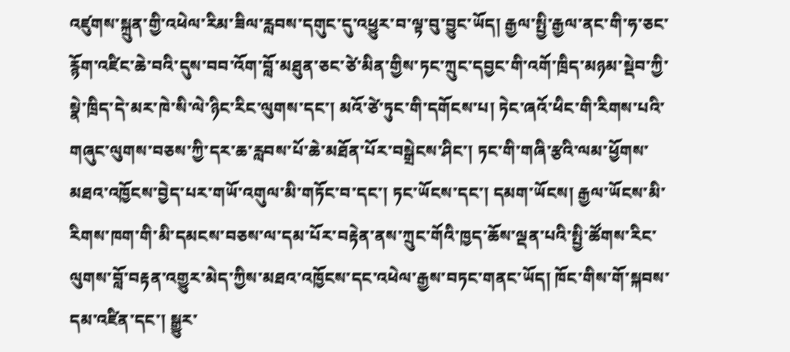འཛུགས་སྐྲུན་གྱི་འཕེལ་རིམ་ཟིལ་རླབས་དགུང་དུ་འཕྱུར་བ་ལྟ་བུ་བྱུང་ཡོད། རྒྱལ་སྤྱི་རྒྱལ་ནང་གི་ཧ་ཅང་རྙོག་འཛིང་ཆེ་བའི་དུས་བབ་འོག་བློ་མཐུན་ཅང་ཙེ་མིན་གྱིས་ཏང་ཀྲུང་དབྱང་གི་འགོ་ཁྲིད་མཉམ་སྡེབ་ཀྱི་སྣེ་ཁྲིད་དེ་མར་ཁེ་སི་ལེ་ཉིང་རིང་ལུགས་དང་། མའོ་ཙེ་ཏུང་གི་དགོངས་པ། ཏེང་ཞའོ་ཕིང་གི་རིགས་པའི་གཞུང་ལུགས་བཅས་ཀྱི་དར་ཆ་རླབས་པོ་ཆེ་མཐོན་པོར་བསྒྲེངས་ཤིང་། ཏང་གི་གཞི་རྩའི་ལམ་ཕྱོགས་མཐའ་འཁྱོངས་བྱེད་པར་གཡོ་འགུལ་མི་གཏོང་བ་དང་། ཏང་ཡོངས་དང་། དམག་ཡོངས། རྒྱལ་ཡོངས་མི་རིགས་ཁག་གི་མི་དམངས་བཅས་ལ་དམ་པོར་བརྟེན་ནས་ཀྲུང་གོའི་ཁྱད་ཆོས་ལྡན་པའི་སྤྱི་ཚོགས་རིང་ལུགས་བློ་བརྟན་འགྱུར་མེད་ཀྱིས་མཐའ་འཁྱོངས་དང་འཕེལ་རྒྱས་བཏང་གནང་ཡོད། ཁོང་གིས་གོ་སྐབས་དམ་འཛིན་དང་། སྒྱུར་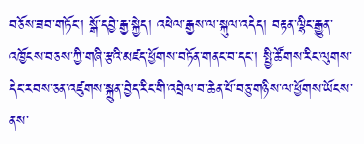བཅོས་ཟབ་གཏོང་། སྒོ་དབྱེ་རྒྱ་སྐྱེད། འཕེལ་རྒྱས་ལ་སྐུལ་འདེད། བརྟན་ལྷིང་རྒྱུན་འཁྱོངས་བཅས་ཀྱི་གཞི་རྩའི་མཛད་ཕྱོགས་བཏོན་གནང་བ་དང་། སྤྱི་ཚོགས་རིང་ལུགས་དེང་རབས་ཅན་འཛུགས་སྐྲུན་བྱེད་རིང་གི་འབྲེལ་བ་ཆེན་པོ་བཅུ་གཉིས་ལ་ཕྱོགས་ཡོངས་ནས་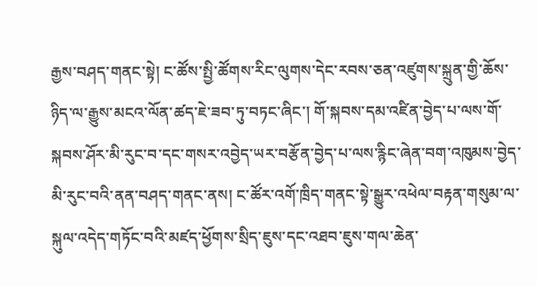རྒྱས་བཤད་གནང་སྟེ། ང་ཚོས་སྤྱི་ཚོགས་རིང་ལུགས་དེང་རབས་ཅན་འཛུགས་སྐྲུན་གྱི་ཆོས་ཉིད་ལ་རྒྱུས་མངའ་ལོན་ཚད་ཇེ་ཟབ་ཏུ་བཏང་ཞིང་། གོ་སྐབས་དམ་འཛིན་བྱེད་པ་ལས་གོ་སྐབས་ཤོར་མི་རུང་བ་དང་གསར་འབྱེད་ཡར་བརྩོན་བྱེད་པ་ལས་རྙིང་ཞེན་བག་འཁུམས་བྱེད་མི་རུང་བའི་ནན་བཤད་གནང་ནས། ང་ཚོར་འགོ་ཁྲིད་གནང་སྟེ་སྒྱུར་འཕེལ་བརྟན་གསུམ་ལ་སྐུལ་འདེད་གཏོང་བའི་མཛད་ཕྱོགས་སྲིད་ཇུས་དང་འཐབ་ཇུས་གལ་ཆེན་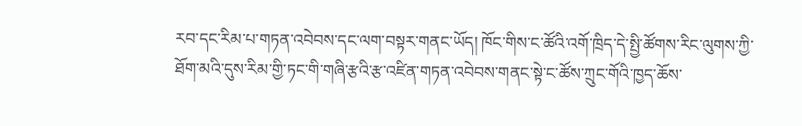རབ་དང་རིམ་པ་གཏན་འབེབས་དང་ལག་བསྟར་གནང་ཡོད། ཁོང་གིས་ང་ཚོའི་འགོ་ཁྲིད་དེ་སྤྱི་ཚོགས་རིང་ལུགས་ཀྱི་ཐོག་མའི་དུས་རིམ་གྱི་ཏང་གི་གཞི་རྩའི་རྩ་འཛིན་གཏན་འབེབས་གནང་སྟེ་ང་ཚོས་ཀྲུང་གོའི་ཁྱད་ཆོས་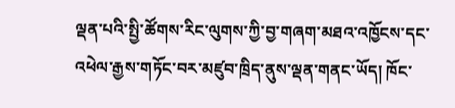ལྡན་པའི་སྤྱི་ཚོགས་རིང་ལུགས་ཀྱི་བྱ་གཞག་མཐའ་འཁྱོངས་དང་འཕེལ་རྒྱས་གཏོང་བར་མཛུབ་ཁྲིད་ནུས་ལྡན་གནང་ཡོད། ཁོང་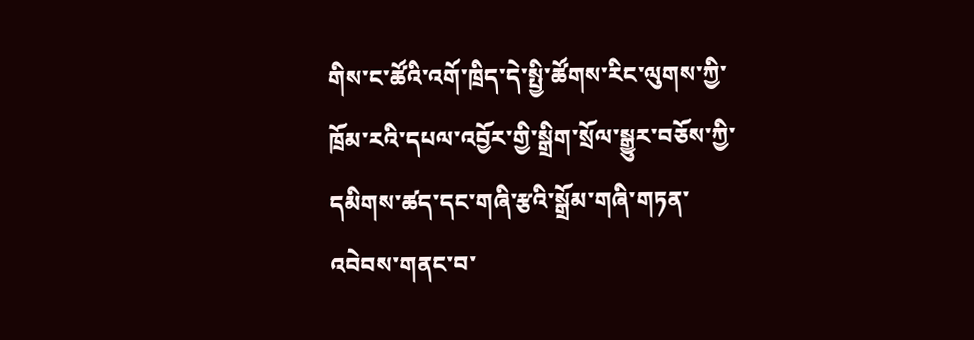གིས་ང་ཚོའི་འགོ་ཁྲིད་དེ་སྤྱི་ཚོགས་རིང་ལུགས་ཀྱི་ཁྲོམ་རའི་དཔལ་འབྱོར་གྱི་སྒྲིག་སྲོལ་སྒྱུར་བཅོས་ཀྱི་དམིགས་ཚད་དང་གཞི་རྩའི་སྒྲོམ་གཞི་གཏན་འབེབས་གནང་བ་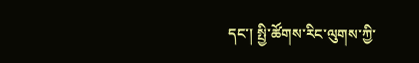དང་། སྤྱི་ཚོགས་རིང་ལུགས་ཀྱི་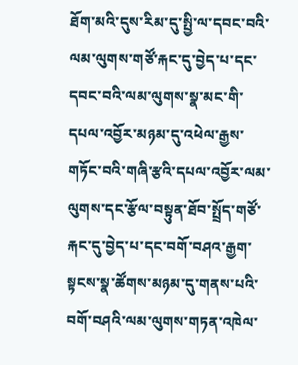ཐོག་མའི་དུས་རིམ་དུ་སྤྱི་ལ་དབང་བའི་ལམ་ལུགས་གཙོ་རྐང་དུ་བྱེད་པ་དང་དབང་བའི་ལམ་ལུགས་སྣ་མང་གི་དཔལ་འབྱོར་མཉམ་དུ་འཕེལ་རྒྱས་གཏོང་བའི་གཞི་རྩའི་དཔལ་འབྱོར་ལམ་ལུགས་དང་རྩོལ་བསྟུན་ཐོབ་སྤྲོད་གཙོ་རྐང་དུ་བྱེད་པ་དང་བགོ་བཤའ་རྒྱག་སྟངས་སྣ་ཚོགས་མཉམ་དུ་གནས་པའི་བགོ་བཤའི་ལམ་ལུགས་གཏན་འཁེལ་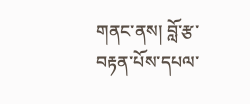གནང་ནས། བློ་རྩ་བརྟན་པོས་དཔལ་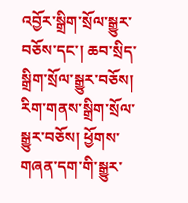འབྱོར་སྒྲིག་སྲོལ་སྒྱུར་བཅོས་དང་། ཆབ་སྲིད་སྒྲིག་སྲོལ་སྒྱུར་བཅོས། རིག་གནས་སྒྲིག་སྲོལ་སྒྱུར་བཅོས། ཕྱོགས་གཞན་དག་གི་སྒྱུར་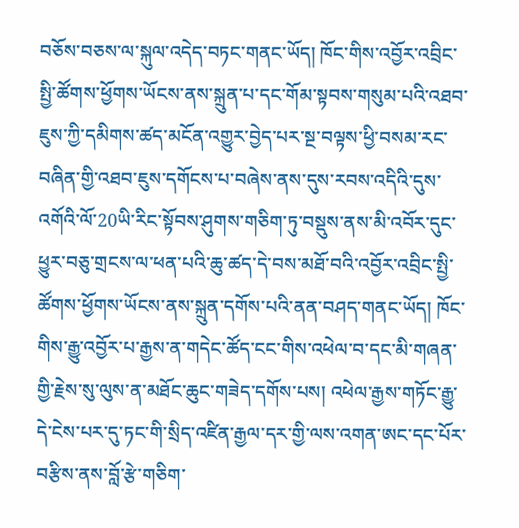བཅོས་བཅས་ལ་སྐུལ་འདེད་བཏང་གནང་ཡོད། ཁོང་གིས་འབྱོར་འབྲིང་སྤྱི་ཚོགས་ཕྱོགས་ཡོངས་ནས་སྐྲུན་པ་དང་གོམ་སྟབས་གསུམ་པའི་འཐབ་ཇུས་ཀྱི་དམིགས་ཚད་མངོན་འགྱུར་བྱེད་པར་སྔ་བལྟས་ཕྱི་བསམ་རང་བཞིན་གྱི་འཐབ་ཇུས་དགོངས་པ་བཞེས་ནས་དུས་རབས་འདིའི་དུས་འགོའི་ལོ་20ཡི་རིང་སྟོབས་ཤུགས་གཅིག་ཏུ་བསྡུས་ནས་མི་འབོར་དུང་ཕྱུར་བཅུ་གྲངས་ལ་ཕན་པའི་ཆུ་ཚད་དེ་བས་མཐོ་བའི་འབྱོར་འབྲིང་སྤྱི་ཚོགས་ཕྱོགས་ཡོངས་ནས་སྐྲུན་དགོས་པའི་ནན་བཤད་གནང་ཡོད། ཁོང་གིས་རྒྱུ་འབྱོར་པ་རྒྱས་ན་གདེང་ཚོད་ངང་གིས་འཕེལ་བ་དང་མི་གཞན་གྱི་རྗེས་སུ་ལུས་ན་མཐོང་ཆུང་གཟེད་དགོས་པས། འཕེལ་རྒྱས་གཏོང་རྒྱུ་དེ་ངེས་པར་དུ་ཏང་གི་སྲིད་འཛིན་རྒྱལ་དར་གྱི་ལས་འགན་ཨང་དང་པོར་བརྩིས་ནས་བློ་རྩེ་གཅིག་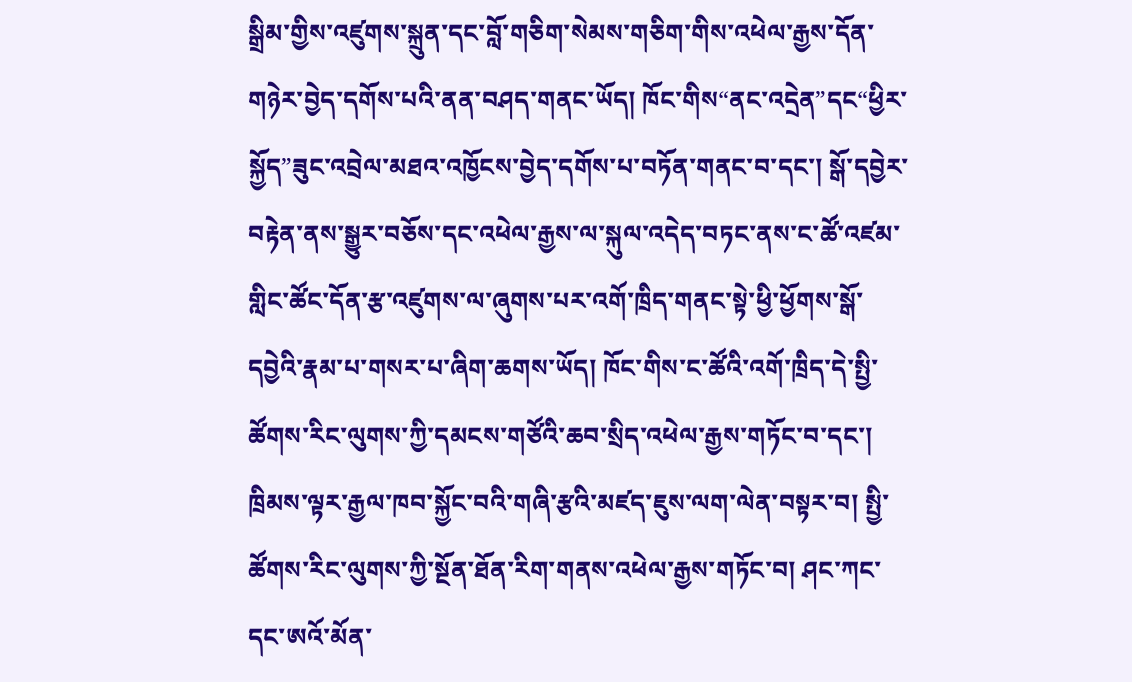སྒྲིམ་གྱིས་འཛུགས་སྐྲུན་དང་བློ་གཅིག་སེམས་གཅིག་གིས་འཕེལ་རྒྱས་དོན་གཉེར་བྱེད་དགོས་པའི་ནན་བཤད་གནང་ཡོད། ཁོང་གིས“ནང་འདྲེན”དང“ཕྱིར་སྐྱོད”ཟུང་འབྲེལ་མཐའ་འཁྱོངས་བྱེད་དགོས་པ་བཏོན་གནང་བ་དང་། སྒོ་དབྱེར་བརྟེན་ནས་སྒྱུར་བཅོས་དང་འཕེལ་རྒྱས་ལ་སྐུལ་འདེད་བཏང་ནས་ང་ཚོ་འཛམ་གླིང་ཚོང་དོན་རྩ་འཛུགས་ལ་ཞུགས་པར་འགོ་ཁྲིད་གནང་སྟེ་ཕྱི་ཕྱོགས་སྒོ་དབྱེའི་རྣམ་པ་གསར་པ་ཞིག་ཆགས་ཡོད། ཁོང་གིས་ང་ཚོའི་འགོ་ཁྲིད་དེ་སྤྱི་ཚོགས་རིང་ལུགས་ཀྱི་དམངས་གཙོའི་ཆབ་སྲིད་འཕེལ་རྒྱས་གཏོང་བ་དང་། ཁྲིམས་ལྟར་རྒྱལ་ཁབ་སྐྱོང་བའི་གཞི་རྩའི་མཛད་ཇུས་ལག་ལེན་བསྟར་བ། སྤྱི་ཚོགས་རིང་ལུགས་ཀྱི་སྔོན་ཐོན་རིག་གནས་འཕེལ་རྒྱས་གཏོང་བ། ཤང་ཀང་དང་ཨའོ་མོན་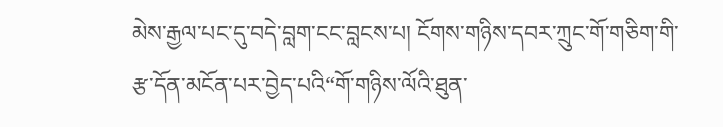མེས་རྒྱལ་པང་དུ་བདེ་བླག་ངང་བླངས་པ། ངོགས་གཉིས་དབར་ཀྲུང་གོ་གཅིག་གི་རྩ་དོན་མངོན་པར་བྱེད་པའི“གོ་གཉིས་ལོའི་ཐུན་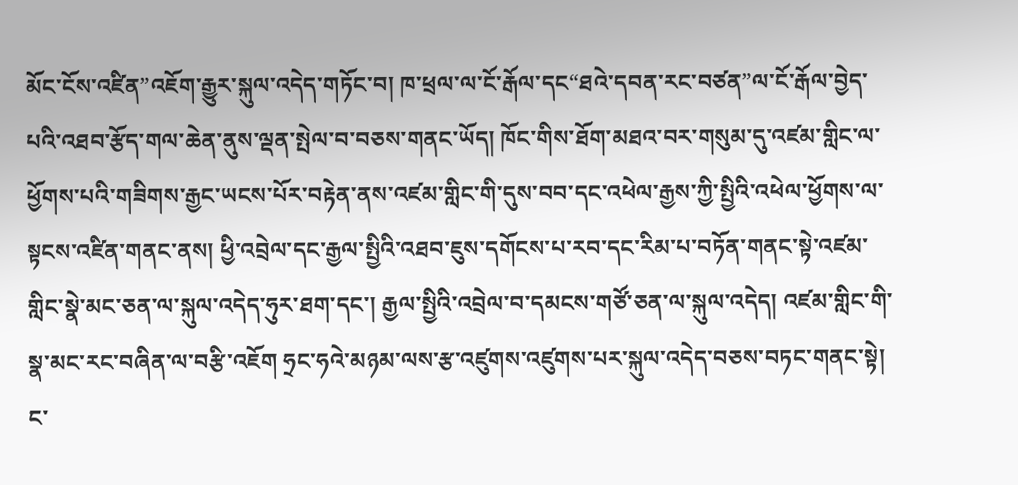མོང་ངོས་འཛིན”འཇོག་རྒྱུར་སྐུལ་འདེད་གཏོང་བ། ཁ་ཕྲལ་ལ་ངོ་རྒོལ་དང“ཐའེ་དབན་རང་བཙན”ལ་ངོ་རྒོལ་བྱེད་པའི་འཐབ་རྩོད་གལ་ཆེན་ནུས་ལྡན་སྤེལ་བ་བཅས་གནང་ཡོད། ཁོང་གིས་ཐོག་མཐའ་བར་གསུམ་དུ་འཛམ་གླིང་ལ་ཕྱོགས་པའི་གཟིགས་རྒྱང་ཡངས་པོར་བརྟེན་ནས་འཛམ་གླིང་གི་དུས་བབ་དང་འཕེལ་རྒྱས་ཀྱི་སྤྱིའི་འཕེལ་ཕྱོགས་ལ་སྟངས་འཛིན་གནང་ནས། ཕྱི་འབྲེལ་དང་རྒྱལ་སྤྱིའི་འཐབ་ཇུས་དགོངས་པ་རབ་དང་རིམ་པ་བཏོན་གནང་སྟེ་འཛམ་གླིང་སྣེ་མང་ཅན་ལ་སྐུལ་འདེད་ཧུར་ཐག་དང་། རྒྱལ་སྤྱིའི་འབྲེལ་བ་དམངས་གཙོ་ཅན་ལ་སྐུལ་འདེད། འཛམ་གླིང་གི་སྣ་མང་རང་བཞིན་ལ་བརྩི་འཇོག ཧྲང་ཧའེ་མཉམ་ལས་རྩ་འཛུགས་འཛུགས་པར་སྐུལ་འདེད་བཅས་བཏང་གནང་སྟེ། ང་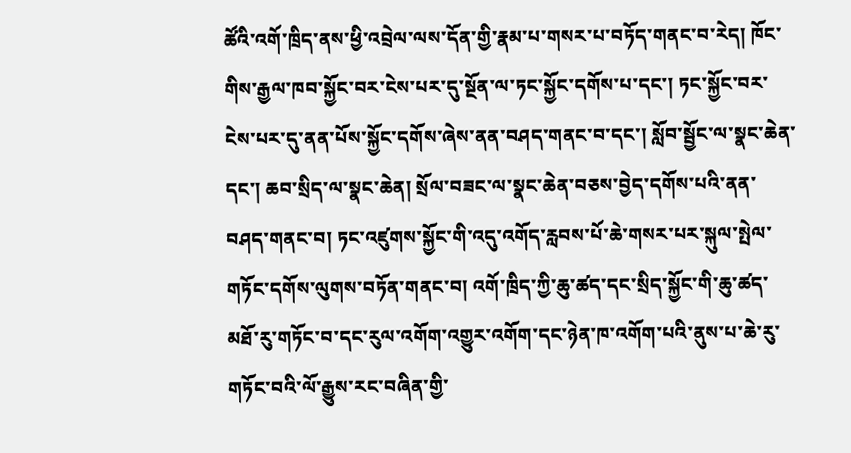ཚོའི་འགོ་ཁྲིད་ནས་ཕྱི་འབྲེལ་ལས་དོན་གྱི་རྣམ་པ་གསར་པ་བཏོད་གནང་བ་རེད། ཁོང་གིས་རྒྱལ་ཁབ་སྐྱོང་བར་ངེས་པར་དུ་སྔོན་ལ་ཏང་སྐྱོང་དགོས་པ་དང་། ཏང་སྐྱོང་བར་ངེས་པར་དུ་ནན་པོས་སྐྱོང་དགོས་ཞེས་ནན་བཤད་གནང་བ་དང་། སློབ་སྦྱོང་ལ་སྣང་ཆེན་དང་། ཆབ་སྲིད་ལ་སྣང་ཆེན། སྲོལ་བཟང་ལ་སྣང་ཆེན་བཅས་བྱེད་དགོས་པའི་ནན་བཤད་གནང་བ། ཏང་འཛུགས་སྐྱོང་གི་འདུ་འགོད་རླབས་པོ་ཆེ་གསར་པར་སྐུལ་སྤེལ་གཏོང་དགོས་ལུགས་བཏོན་གནང་བ། འགོ་ཁྲིད་ཀྱི་ཆུ་ཚད་དང་སྲིད་སྐྱོང་གི་ཆུ་ཚད་མཐོ་རུ་གཏོང་བ་དང་རུལ་འགོག་འགྱུར་འགོག་དང་ཉེན་ཁ་འགོག་པའི་ནུས་པ་ཆེ་རུ་གཏོང་བའི་ལོ་རྒྱུས་རང་བཞིན་གྱི་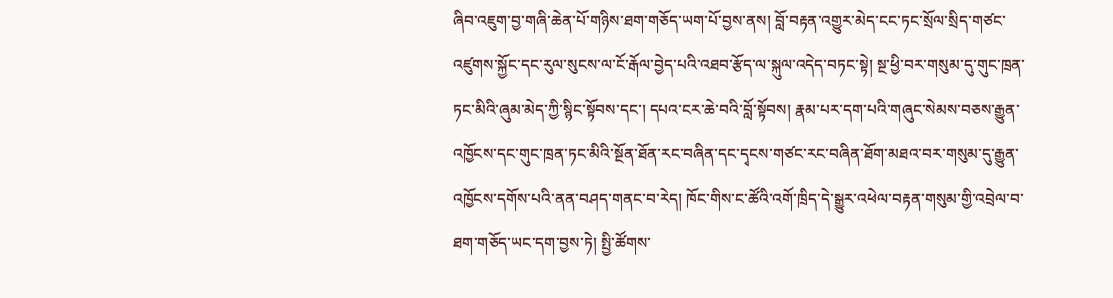ཞིབ་འཇུག་བྱ་གཞི་ཆེན་པོ་གཉིས་ཐག་གཅོད་ཡག་པོ་བྱས་ནས། བློ་བརྟན་འགྱུར་མེད་ངང་ཏང་སྲོལ་སྲིད་གཙང་འཛུགས་སྐྱོང་དང་རུལ་སུངས་ལ་ངོ་རྒོལ་བྱེད་པའི་འཐབ་རྩོད་ལ་སྐུལ་འདེད་བཏང་སྟེ། སྔ་ཕྱི་བར་གསུམ་དུ་གུང་ཁྲན་ཏང་མིའི་ཞུམ་མེད་ཀྱི་སྙིང་སྟོབས་དང་། དཔའ་ངར་ཆེ་བའི་བློ་སྟོབས། རྣམ་པར་དག་པའི་གཞུང་སེམས་བཅས་རྒྱུན་འཁྱོངས་དང་གུང་ཁྲན་ཏང་མིའི་སྔོན་ཐོན་རང་བཞིན་དང་དྭངས་གཙང་རང་བཞིན་ཐོག་མཐའ་བར་གསུམ་དུ་རྒྱུན་འཁྱོངས་དགོས་པའི་ནན་བཤད་གནང་བ་རེད། ཁོང་གིས་ང་ཚོའི་འགོ་ཁྲིད་དེ་སྒྱུར་འཕེལ་བརྟན་གསུམ་གྱི་འབྲེལ་བ་ཐག་གཅོད་ཡང་དག་བྱས་ཏེ། སྤྱི་ཚོགས་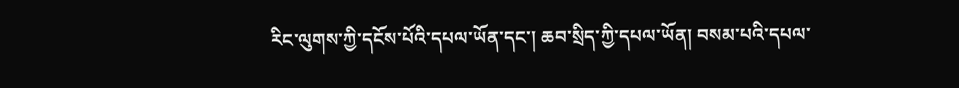རིང་ལུགས་ཀྱི་དངོས་པོའི་དཔལ་ཡོན་དང་། ཆབ་སྲིད་ཀྱི་དཔལ་ཡོན། བསམ་པའི་དཔལ་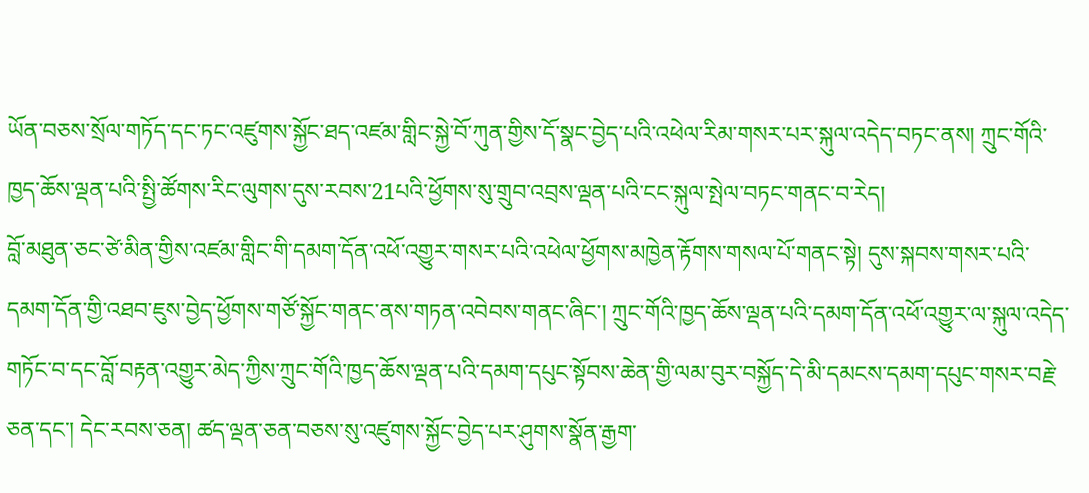ཡོན་བཅས་སྲོལ་གཏོད་དང་ཏང་འཛུགས་སྐྱོང་ཐད་འཛམ་གླིང་སྐྱེ་བོ་ཀུན་གྱིས་དོ་སྣང་བྱེད་པའི་འཕེལ་རིམ་གསར་པར་སྐུལ་འདེད་བཏང་ནས། ཀྲུང་གོའི་ཁྱད་ཆོས་ལྡན་པའི་སྤྱི་ཚོགས་རིང་ལུགས་དུས་རབས་21པའི་ཕྱོགས་སུ་གྲུབ་འབྲས་ལྡན་པའི་ངང་སྐུལ་སྤེལ་བཏང་གནང་བ་རེད།
བློ་མཐུན་ཅང་ཙེ་མིན་གྱིས་འཛམ་གླིང་གི་དམག་དོན་འཕོ་འགྱུར་གསར་པའི་འཕེལ་ཕྱོགས་མཁྱེན་རྟོགས་གསལ་པོ་གནང་སྟེ། དུས་སྐབས་གསར་པའི་དམག་དོན་གྱི་འཐབ་ཇུས་བྱེད་ཕྱོགས་གཙོ་སྐྱོང་གནང་ནས་གཏན་འབེབས་གནང་ཞིང་། ཀྲུང་གོའི་ཁྱད་ཆོས་ལྡན་པའི་དམག་དོན་འཕོ་འགྱུར་ལ་སྐུལ་འདེད་གཏོང་བ་དང་བློ་བརྟན་འགྱུར་མེད་ཀྱིས་ཀྲུང་གོའི་ཁྱད་ཆོས་ལྡན་པའི་དམག་དཔུང་སྟོབས་ཆེན་གྱི་ལམ་བུར་བསྐྱོད་དེ་མི་དམངས་དམག་དཔུང་གསར་བརྗེ་ཅན་དང་། དེང་རབས་ཅན། ཚད་ལྡན་ཅན་བཅས་སུ་འཛུགས་སྐྱོང་བྱེད་པར་ཤུགས་སྣོན་རྒྱག་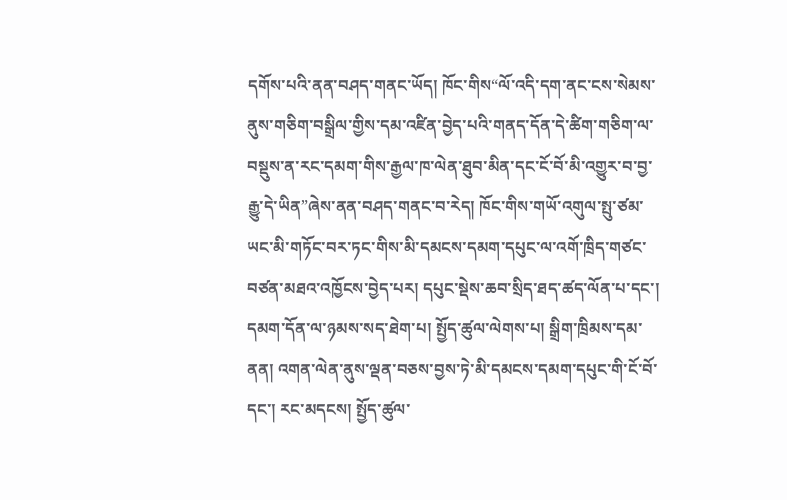དགོས་པའི་ནན་བཤད་གནང་ཡོད། ཁོང་གིས“ལོ་འདི་དག་ནང་ངས་སེམས་ནུས་གཅིག་བསྒྲིལ་གྱིས་དམ་འཛིན་བྱེད་པའི་གནད་དོན་དེ་ཚིག་གཅིག་ལ་བསྡུས་ན་རང་དམག་གིས་རྒྱལ་ཁ་ལེན་ཐུབ་མིན་དང་ངོ་བོ་མི་འགྱུར་བ་བྱ་རྒྱུ་དེ་ཡིན”ཞེས་ནན་བཤད་གནང་བ་རེད། ཁོང་གིས་གཡོ་འགུལ་སྤུ་ཙམ་ཡང་མི་གཏོང་བར་ཏང་གིས་མི་དམངས་དམག་དཔུང་ལ་འགོ་ཁྲིད་གཙང་བཙན་མཐའ་འཁྱོངས་བྱེད་པར། དཔུང་སྡེས་ཆབ་སྲིད་ཐད་ཚད་ལོན་པ་དང་། དམག་དོན་ལ་ཉམས་སད་ཐེག་པ། སྤྱོད་ཚུལ་ལེགས་པ། སྒྲིག་ཁྲིམས་དམ་ནན། འགན་ལེན་ནུས་ལྡན་བཅས་བྱས་ཏེ་མི་དམངས་དམག་དཔུང་གི་ངོ་བོ་དང་། རང་མདངས། སྤྱོད་ཚུལ་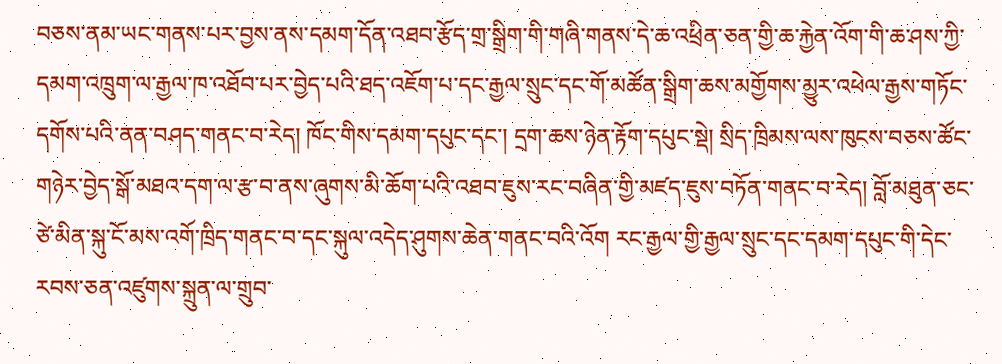བཅས་ནམ་ཡང་གནས་པར་བྱས་ནས་དམག་དོན་འཐབ་རྩོད་གྲ་སྒྲིག་གི་གཞི་གནས་དེ་ཆ་འཕྲིན་ཅན་གྱི་ཆ་རྐྱེན་འོག་གི་ཆ་ཤས་ཀྱི་དམག་འཁྲུག་ལ་རྒྱལ་ཁ་འཐོབ་པར་བྱེད་པའི་ཐད་འཇོག་པ་དང་རྒྱལ་སྲུང་དང་གོ་མཚོན་སྒྲིག་ཆས་མགྱོགས་མྱུར་འཕེལ་རྒྱས་གཏོང་དགོས་པའི་ནན་བཤད་གནང་བ་རེད། ཁོང་གིས་དམག་དཔུང་དང་། དྲག་ཆས་ཉེན་རྟོག་དཔུང་སྡེ། སྲིད་ཁྲིམས་ལས་ཁུངས་བཅས་ཚོང་གཉེར་བྱེད་སྒོ་མཐའ་དག་ལ་རྩ་བ་ནས་ཞུགས་མི་ཆོག་པའི་འཐབ་ཇུས་རང་བཞིན་གྱི་མཛད་ཇུས་བཏོན་གནང་བ་རེད། བློ་མཐུན་ཅང་ཙེ་མིན་སྐུ་ངོ་མས་འགོ་ཁྲིད་གནང་བ་དང་སྐུལ་འདེད་ཤུགས་ཆེན་གནང་བའི་འོག རང་རྒྱལ་གྱི་རྒྱལ་སྲུང་དང་དམག་དཔུང་གི་དེང་རབས་ཅན་འཛུགས་སྐྲུན་ལ་གྲུབ་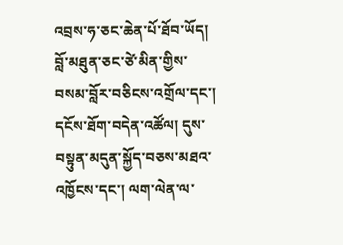འབྲས་ཧ་ཅང་ཆེན་པོ་ཐོབ་ཡོད།
བློ་མཐུན་ཅང་ཙེ་མིན་གྱིས་བསམ་བློར་བཅིངས་འགྲོལ་དང་། དངོས་ཐོག་བདེན་འཚོལ། དུས་བསྟུན་མདུན་སྐྱོད་བཅས་མཐའ་འཁྱོངས་དང་། ལག་ལེན་ལ་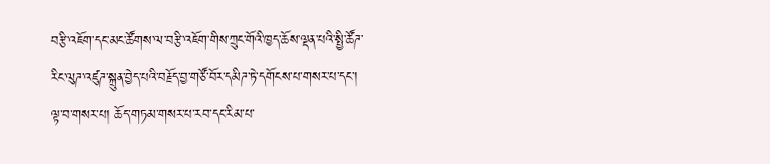བརྩི་འཇོག་དང་མང་ཚོགས་ལ་བརྩི་འཇོག་གིས་ཀྲུང་གོའི་ཁྱད་ཆོས་ལྡན་པའི་སྤྱི་ཚོཌ་རིང་ལུཌ་འཛུཌ་སྐྲུན་བྱེད་པའི་བརྗོད་བྱ་གཙོ་བོར་དམིཌ་ཏེ་དགོངས་པ་གསར་པ་དང་། ལྟ་བ་གསར་པ། ཆོད་གཏམ་གསར་པ་རབ་དང་རིམ་པ་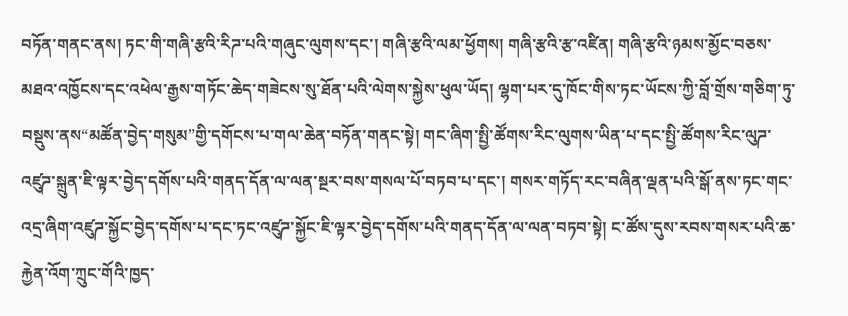བཏོན་གནང་ནས། ཏང་གི་གཞི་རྩའི་རིཌ་པའི་གཞུང་ལུགས་དང་། གཞི་རྩའི་ལམ་ཕྱོགས། གཞི་རྩའི་རྩ་འཛིན། གཞི་རྩའི་ཉམས་མྱོང་བཅས་མཐའ་འཁྱོངས་དང་འཕེལ་རྒྱས་གཏོང་ཆེད་གཟེངས་སུ་ཐོན་པའི་ལེགས་སྐྱེས་ཕུལ་ཡོད། ལྷག་པར་དུ་ཁོང་གིས་ཏང་ཡོངས་ཀྱི་བློ་གྲོས་གཅིག་ཏུ་བསྡུས་ནས“མཚོན་བྱེད་གསུམ”གྱི་དགོངས་པ་གལ་ཆེན་བཏོན་གནང་སྟེ། གང་ཞིག་སྤྱི་ཚོགས་རིང་ལུགས་ཡིན་པ་དང་སྤྱི་ཚོགས་རིང་ལུཌ་འཛུཌ་སྐྲུན་ཇི་ལྟར་བྱེད་དགོས་པའི་གནད་དོན་ལ་ལན་སྔར་བས་གསལ་པོ་བཏབ་པ་དང་། གསར་གཏོད་རང་བཞིན་ལྡན་པའི་སྒོ་ནས་ཏང་གང་འདྲ་ཞིག་འཛུཌ་སྐྱོང་བྱེད་དགོས་པ་དང་ཏང་འཛུཌ་སྐྱོང་ཇི་ལྟར་བྱེད་དགོས་པའི་གནད་དོན་ལ་ལན་བཏབ་སྟེ། ང་ཚོས་དུས་རབས་གསར་པའི་ཆ་རྐྱེན་འོག་ཀྲུང་གོའི་ཁྱད་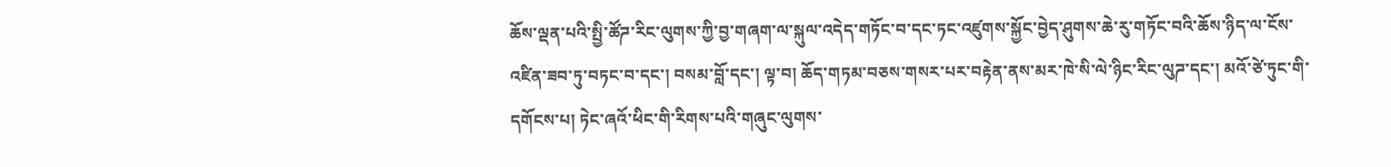ཆོས་ལྡན་པའི་སྤྱི་ཚོཌ་རིང་ལུགས་ཀྱི་བྱ་གཞག་ལ་སྐུལ་འདེད་གཏོང་བ་དང་ཏང་འཛུགས་སྐྱོང་བྱེད་ཤུགས་ཆེ་རུ་གཏོང་བའི་ཆོས་ཉིད་ལ་ངོས་འཛིན་ཟབ་ཏུ་བཏང་བ་དང་། བསམ་བློ་དང་། ལྟ་བ། ཆོད་གཏམ་བཅས་གསར་པར་བརྟེན་ནས་མར་ཁེ་སི་ལེ་ཉིང་རིང་ལུཌ་དང་། མའོ་ཙེ་ཏུང་གི་དགོངས་པ། ཏེང་ཞའོ་ཕིང་གི་རིགས་པའི་གཞུང་ལུགས་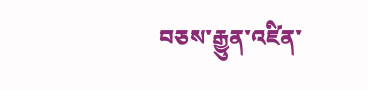བཅས་རྒྱུན་འཛིན་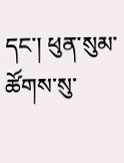དང་། ཕུན་སུམ་ཚོགས་སུ་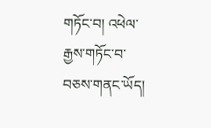གཏོང་བ། འཕེལ་རྒྱས་གཏོང་བ་བཅས་གནང་ཡོད།